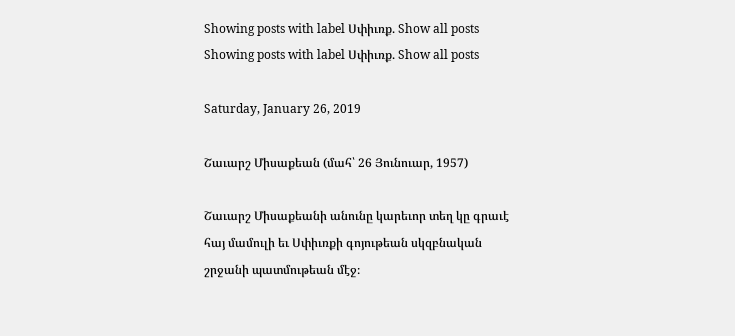Showing posts with label Սփիւռք. Show all posts
Showing posts with label Սփիւռք. Show all posts

Saturday, January 26, 2019

Շաւարշ Միսաքեան (մահ՝ 26 Յունուար, 1957)

Շաւարշ Միսաքեանի անունը կարեւոր տեղ կը գրաւէ հայ մամուլի եւ Սփիւռքի գոյութեան սկզբնական շրջանի պատմութեան մէջ։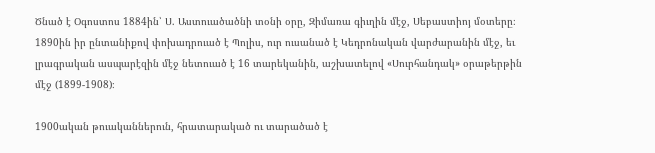Ծնած է Օգոստոս 1884ին՝ Ս. Աստուածածնի տօնի օրը, Զիմառա գիւղին մէջ, Սեբաստիոյ մօտերը։ 1890ին իր ընտանիքով փոխադրուած է Պոլիս, ուր ուսանած է Կեդրոնական վարժարանին մէջ, եւ լրագրական ասպարէզին մէջ նետուած է 16 տարեկանին, աշխատելով «Սուրհանդակ» օրաթերթին մէջ (1899-1908)։

1900ական թուականներուն, հրատարակած ու տարածած է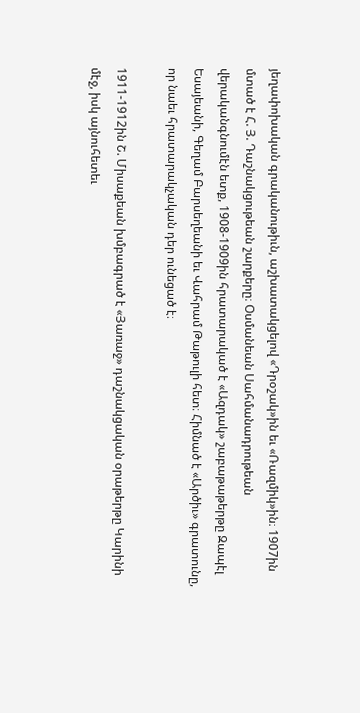յեղափոխական գրականութիւն, աշխատակցելով «Դրօշակ»ին եւ «Ռազմիկ»ին։ 1907ին մտած է Հ. Յ. Դաշնակցութեան շարքերը։ Օսմանեան Սահմանադրութեան վերականգնումէն ետք, 1908-1909ին հրատարակած է «Ազդակ» շաբաթաթերթը Զապէլ Եսայեանի, Գեղամ Բարսեղեանի եւ Վահրամ Թաթուլի հետ։ Հիմնած է «Արծիւ» գրատունը, որ նաեւ հրատարակչական դեր ունեցած է։

1911-1912ին Շ. Միսաքեան խմբագրած է «Յառաջ» դաշնակցական օրաթերթը Կարինի մէջ, իսկ այնուհետեւ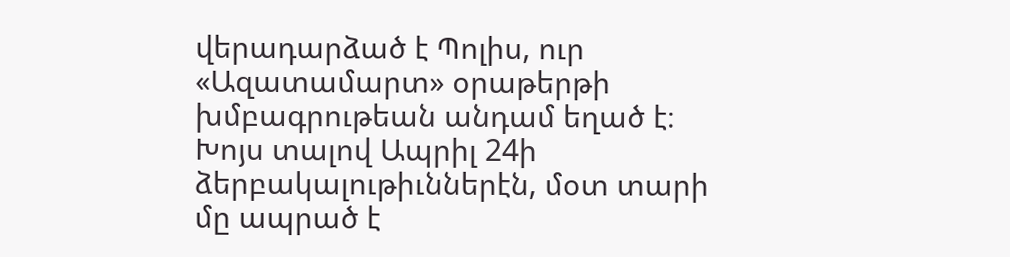վերադարձած է Պոլիս, ուր «Ազատամարտ» օրաթերթի խմբագրութեան անդամ եղած է։ Խոյս տալով Ապրիլ 24ի ձերբակալութիւններէն, մօտ տարի մը ապրած է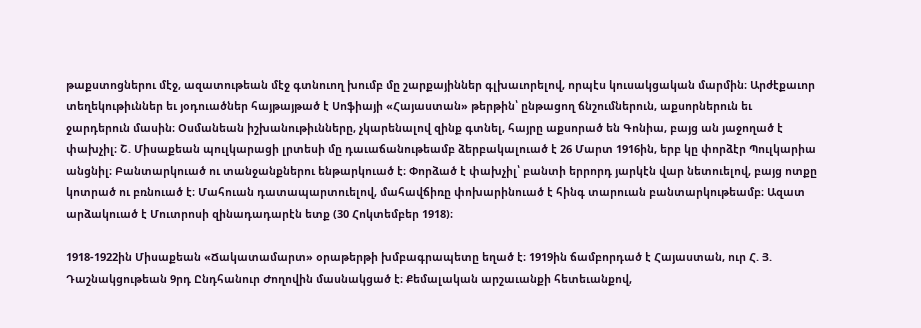թաքստոցներու մէջ, ազատութեան մէջ գտնուող խումբ մը շարքայիններ գլխաւորելով, որպէս կուսակցական մարմին։ Արժէքաւոր տեղեկութիւններ եւ յօդուածներ հայթայթած է Սոֆիայի «Հայաստան» թերթին՝ ընթացող ճնշումներուն, աքսորներուն եւ ջարդերուն մասին։ Օսմանեան իշխանութիւնները, չկարենալով զինք գտնել, հայրը աքսորած են Գոնիա, բայց ան յաջողած է փախչիլ։ Շ. Միսաքեան պուլկարացի լրտեսի մը դաւաճանութեամբ ձերբակալուած է 26 Մարտ 1916ին, երբ կը փորձէր Պուլկարիա անցնիլ։ Բանտարկուած ու տանջանքներու ենթարկուած է։ Փորձած է փախչիլ՝ բանտի երրորդ յարկէն վար նետուելով, բայց ոտքը կոտրած ու բռնուած է։ Մահուան դատապարտուելով, մահավճիռը փոխարինուած է հինգ տարուան բանտարկութեամբ։ Ազատ արձակուած է Մուտրոսի զինադադարէն ետք (30 Հոկտեմբեր 1918)։

1918-1922ին Միսաքեան «Ճակատամարտ» օրաթերթի խմբագրապետը եղած է։ 1919ին ճամբորդած է Հայաստան, ուր Հ. Յ. Դաշնակցութեան 9րդ Ընդհանուր Ժողովին մասնակցած է։ Քեմալական արշաւանքի հետեւանքով,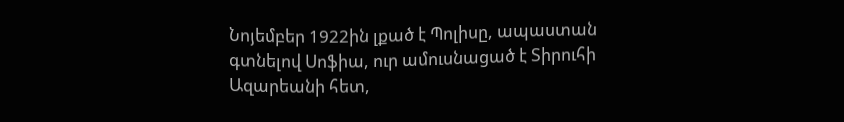Նոյեմբեր 1922ին լքած է Պոլիսը, ապաստան գտնելով Սոֆիա, ուր ամուսնացած է Տիրուհի Ազարեանի հետ,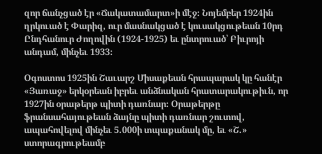զոր ճանչցած էր «Ճակատամարտ»ի մէջ։ Նոյեմբեր 1924ին ղրկուած է Փարիզ, ուր մասնակցած է կուսակցութեան 10րդ Ընդհանուր Ժողովին (1924-1925) եւ ընտրուած՝ Բիւրոյի անդամ, մինչեւ 1933։

Օգոստոս 1925ին Շաւարշ Միսաքեան հրապարակ կը հանէր «Յառաջ» երկօրեան իբրեւ անձնական հրատարակութիւն, որ 1927ին օրաթերթ պիտի դառնար։ Օրաթերթը ֆրանսահայութեան ձայնը պիտի դառնար շուտով, ապահովելով մինչեւ 5.000ի տպաքանակ մը, եւ «Շ.» ստորագրութեամբ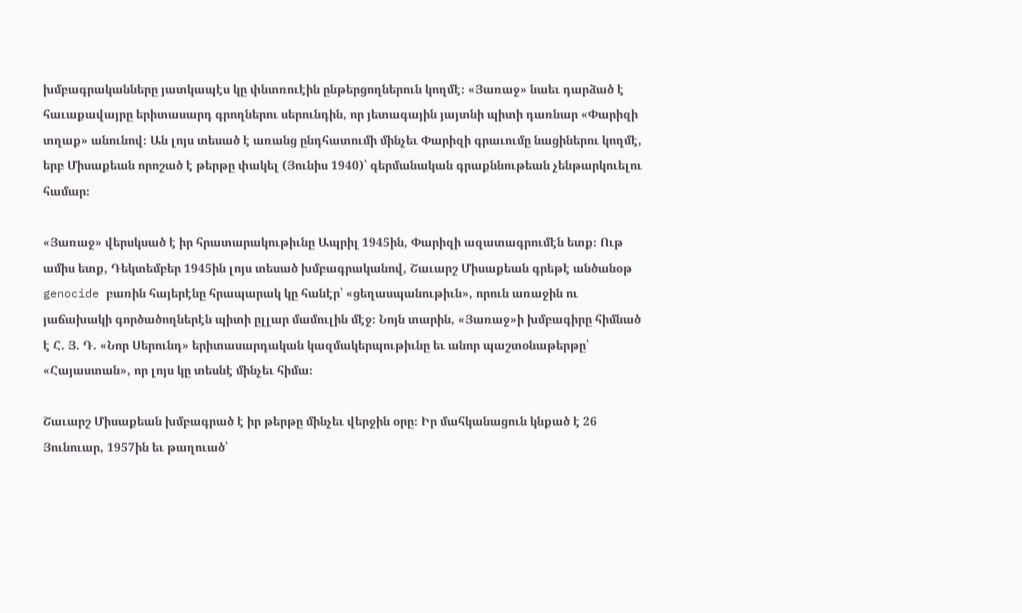խմբագրականները յատկապէս կը փնտռուէին ընթերցողներուն կողմէ։ «Յառաջ» նաեւ դարձած է հաւաքավայրը երիտասարդ գրողներու սերունդին, որ յետագային յայտնի պիտի դառնար «Փարիզի տղաք» անունով։ Ան լոյս տեսած է առանց ընդհատումի մինչեւ Փարիզի գրաւումը նացիներու կողմէ, երբ Միսաքեան որոշած է թերթը փակել (Յունիս 1940)՝ գերմանական գրաքննութեան չենթարկուելու համար։

«Յառաջ» վերսկսած է իր հրատարակութիւնը Ապրիլ 1945ին, Փարիզի ազատագրումէն ետք։ Ութ ամիս ետք, Դեկտեմբեր 1945ին լոյս տեսած խմբագրականով, Շաւարշ Միսաքեան գրեթէ անծանօթ genocide բառին հայերէնը հրապարակ կը հանէր՝ «ցեղասպանութիւն», որուն առաջին ու յաճախակի գործածողներէն պիտի ըլլար մամուլին մէջ։ Նոյն տարին, «Յառաջ»ի խմբագիրը հիմնած է Հ. Յ. Դ. «Նոր Սերունդ» երիտասարդական կազմակերպութիւնը եւ անոր պաշտօնաթերթը՝ «Հայաստան», որ լոյս կը տեսնէ մինչեւ հիմա։

Շաւարշ Միսաքեան խմբագրած է իր թերթը մինչեւ վերջին օրը։ Իր մահկանացուն կնքած է 26 Յունուար, 1957ին եւ թաղուած՝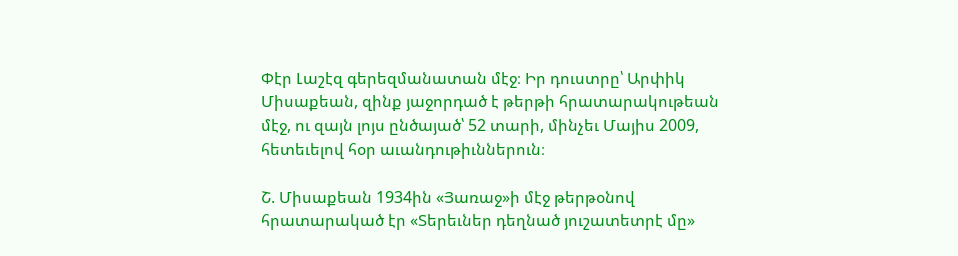Փէր Լաշէզ գերեզմանատան մէջ։ Իր դուստրը՝ Արփիկ Միսաքեան, զինք յաջորդած է թերթի հրատարակութեան մէջ, ու զայն լոյս ընծայած՝ 52 տարի, մինչեւ Մայիս 2009, հետեւելով հօր աւանդութիւններուն։

Շ. Միսաքեան 1934ին «Յառաջ»ի մէջ թերթօնով հրատարակած էր «Տերեւներ դեղնած յուշատետրէ մը»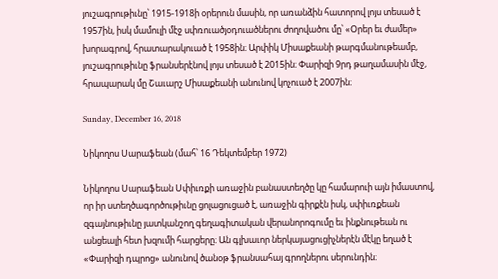յուշագրութիւնը՝ 1915-1918ի օրերուն մասին, որ առանձին հատորով լոյս տեսած է 1957ին, իսկ մամուլի մէջ սփռուածյօդուածներու ժողովածու մը՝ «Օրեր եւ ժամեր» խորագրով, հրատարակուած է 1958ին։ Արփիկ Միսաքեանի թարգմանութեամբ, յուշագրութիւնը ֆրանսերէնով լոյս տեսած է 2015ին։ Փարիզի 9րդ թաղամասին մէջ, հրապարակ մը Շաւարշ Միսաքեանի անունով կոչուած է 2007ին։

Sunday, December 16, 2018

Նիկողոս Սարաֆեան (մահ՝ 16 Դեկտեմբեր 1972)

Նիկողոս Սարաֆեան Սփիւռքի առաջին բանաստեղծը կը համարուի այն իմաստով, որ իր ստեղծագործութիւնը ցոլացուցած է, առաջին գիրքէն իսկ, սփիւռքեան զգայնութիւնը յատկանշող գեղագիտական վերանորոգումը եւ ինքնութեան ու անցեալի հետ խզումի հարցերը։ Ան գլխաւոր ներկայացուցիչներէն մէկը եղած է «Փարիզի դպրոց» անունով ծանօթ ֆրանսահայ գրողներու սերունդին։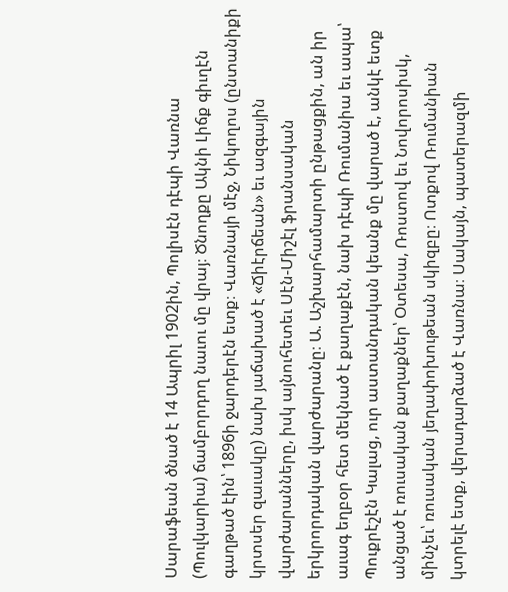Սարաֆեան ծնած է 14 Ապրիլ 1902ին, Պոլիսէն դէպի Վառնա (Պուլկարիա) ճամբորդող նաւու մը վրայ։ Ծնողքը Ակնի Լիճք գիւղէն գաղթած էին՝ 1896ի ջարդերէն ետք։ Վառնայի մէջ, Նիկողոս (ընտանիքի կրտսեր զաւակը) նախ յաճախած է «Ճիէրճեան» եւ ազգային վարժարանները, իսկ այնուհետեւ Սէն-Միշէլ ֆրանսական երկրորդական վարժարանը։ Ա. Աշխարհամարտի ընթացքին, ան իր աւագ եղբօր հետ մեկնած է քաղաքէն, նախ դէպի Ռումանիա եւ ապա՝ Պուքրէշէն Կալաց, ուր աստանդական կեանք մը վարած է, անկէ ետք անցած է ռուսական քաղաքներ՝ Օտեսա, Ռոստով եւ Նովորոսիսկ, մինչեւ՝ ռուսական յեղափոխութեան սկիզբը։ Ոտքով Ռումանիան կտրելէ ետք, վերադարձած է Վառնա։ Սակայն, պատերազմի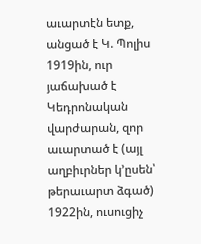աւարտէն ետք, անցած է Կ. Պոլիս 1919ին, ուր յաճախած է Կեդրոնական վարժարան, զոր աւարտած է (այլ աղբիւրներ կ՚ըսեն՝ թերաւարտ ձգած) 1922ին, ուսուցիչ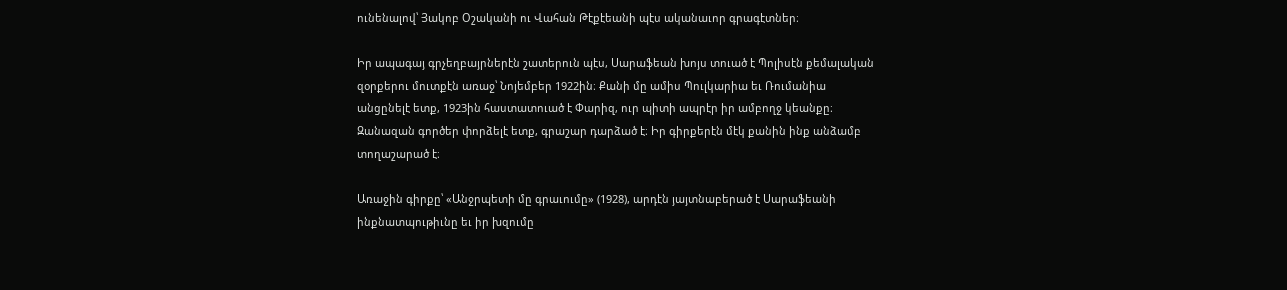ունենալով՝ Յակոբ Օշականի ու Վահան Թէքէեանի պէս ականաւոր գրագէտներ։

Իր ապագայ գրչեղբայրներէն շատերուն պէս, Սարաֆեան խոյս տուած է Պոլիսէն քեմալական զօրքերու մուտքէն առաջ՝ Նոյեմբեր 1922ին։ Քանի մը ամիս Պուլկարիա եւ Ռումանիա անցընելէ ետք, 1923ին հաստատուած է Փարիզ, ուր պիտի ապրէր իր ամբողջ կեանքը։ Զանազան գործեր փորձելէ ետք, գրաշար դարձած է։ Իր գիրքերէն մէկ քանին ինք անձամբ տողաշարած է։

Առաջին գիրքը՝ «Անջրպետի մը գրաւումը» (1928), արդէն յայտնաբերած է Սարաֆեանի ինքնատպութիւնը եւ իր խզումը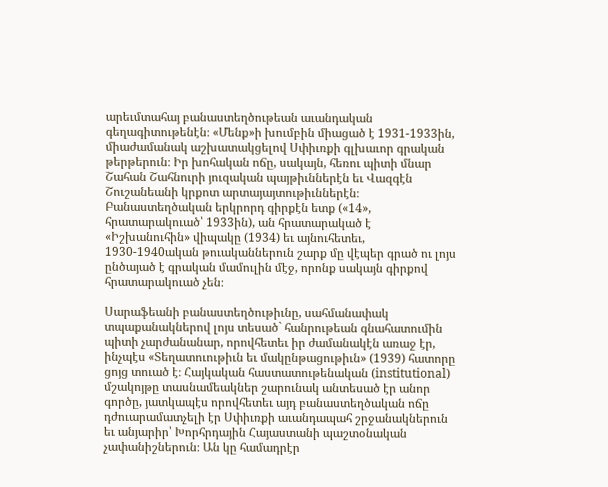արեւմտահայ բանաստեղծութեան աւանդական գեղագիտութենէն։ «Մենք»ի խումբին միացած է 1931-1933ին, միաժամանակ աշխատակցելով Սփիւռքի գլխաւոր գրական թերթերուն։ Իր խոհական ոճը, սակայն, հեռու պիտի մնար Շահան Շահնուրի յուզական պայթիւններէն եւ Վազգէն Շուշանեանի կրքոտ արտայայտութիւններէն։ Բանաստեղծական երկրորդ գիրքէն ետք («14», հրատարակուած՝ 1933ին), ան հրատարակած է «Իշխանուհին» վիպակը (1934) եւ այնուհետեւ, 1930-1940ական թուականներուն շարք մը վէպեր գրած ու լոյս ընծայած է գրական մամուլին մէջ, որոնք սակայն գիրքով հրատարակուած չեն։

Սարաֆեանի բանաստեղծութիւնը, սահմանափակ տպաքանակներով լոյս տեսած` հանրութեան գնահատումին պիտի չարժանանար, որովհետեւ իր ժամանակէն առաջ էր, ինչպէս «Տեղատուութիւն եւ մակընթացութիւն» (1939) հատորը ցոյց տուած է։ Հայկական հաստատութենական (institutional) մշակոյթը տասնամեակներ շարունակ անտեսած էր անոր գործը, յատկապէս որովհետեւ այդ բանաստեղծական ոճը դժուարամատչելի էր Սփիւռքի աւանդապահ շրջանակներուն եւ անյարիր՝ Խորհրդային Հայաստանի պաշտօնական չափանիշներուն։ Ան կը համադրէր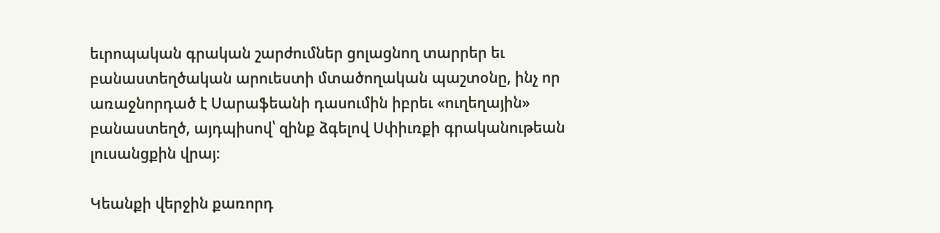եւրոպական գրական շարժումներ ցոլացնող տարրեր եւ բանաստեղծական արուեստի մտածողական պաշտօնը, ինչ որ առաջնորդած է Սարաֆեանի դասումին իբրեւ «ուղեղային» բանաստեղծ, այդպիսով՝ զինք ձգելով Սփիւռքի գրականութեան լուսանցքին վրայ։

Կեանքի վերջին քառորդ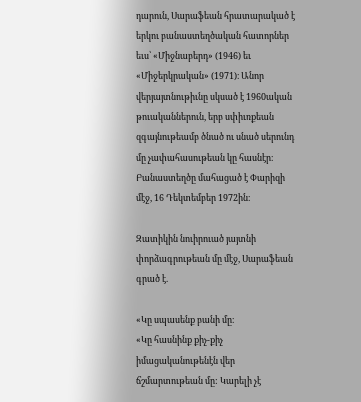դարուն, Սարաֆեան հրատարակած է երկու բանաստեղծական հատորներ եւս՝ «Միջնաբերդ» (1946) եւ «Միջերկրական» (1971)։ Անոր վերյայտնութիւնը սկսած է 1960ական թուականներուն, երբ սփիւռքեան զգայնութեամբ ծնած ու սնած սերունդ մը չափահասութեան կը հասնէր։ Բանաստեղծը մահացած է Փարիզի մէջ, 16 Դեկտեմբեր 1972ին։

Զատիկին նուիրուած յայտնի փորձագրութեան մը մէջ, Սարաֆեան գրած է.

«Կը սպասենք բանի մը։
«Կը հասնինք քիչ-քիչ իմացականութենէն վեր ճշմարտութեան մը: Կարելի չէ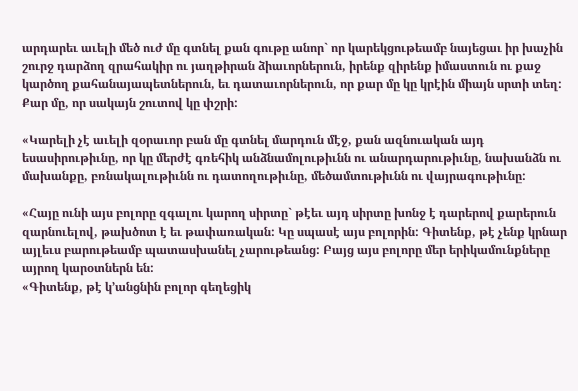արդարեւ աւելի մեծ ուժ մը գտնել քան գութը անոր` որ կարեկցութեամբ նայեցաւ իր խաչին շուրջ դարձող զրահակիր ու յաղթիրան ձիաւորներուն, իրենք զիրենք իմաստուն ու քաջ կարծող քահանայապետներուն, եւ դատաւորներուն, որ քար մը կը կրէին միայն սրտի տեղ: Քար մը, որ սակայն շուտով կը փշրի:

«Կարելի չէ աւելի զօրաւոր բան մը գտնել մարդուն մէջ, քան ազնուական այդ եսասիրութիւնը, որ կը մերժէ գռեհիկ անձնամոլութիւնն ու անարդարութիւնը, նախանձն ու մախանքը, բռնակալութիւնն ու դատողութիւնը, մեծամտութիւնն ու վայրագութիւնը:

«Հայը ունի այս բոլորը զգալու կարող սիրտը` թէեւ այդ սիրտը խոնջ է դարերով քարերուն զարնուելով, թախծոտ է եւ թափառական: Կը սպասէ այս բոլորին: Գիտենք, թէ չենք կրնար այլեւս բարութեամբ պատասխանել չարութեանց: Բայց այս բոլորը մեր երիկամունքները այրող կարօտներն են:
«Գիտենք, թէ կ’անցնին բոլոր գեղեցիկ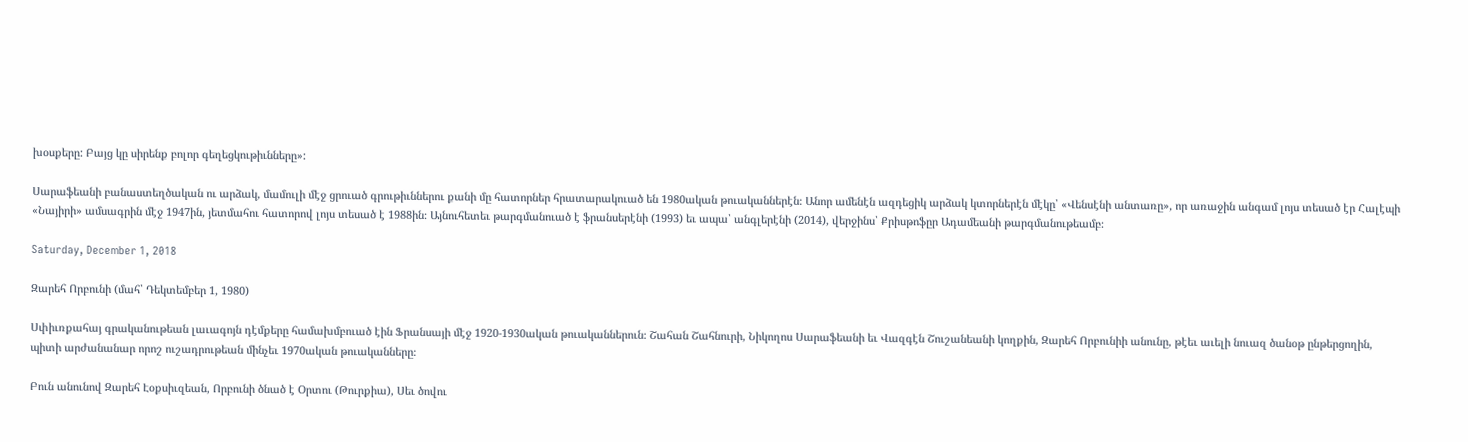խօսքերը: Բայց կը սիրենք բոլոր գեղեցկութիւնները»:

Սարաֆեանի բանաստեղծական ու արձակ, մամուլի մէջ ցրուած գրութիւններու քանի մը հատորներ հրատարակուած են 1980ական թուականներէն։ Անոր ամենէն ազդեցիկ արձակ կտորներէն մէկը՝ «Վենսէնի անտառը», որ առաջին անգամ լոյս տեսած էր Հալէպի «Նայիրի» ամսագրին մէջ 1947ին, յետմահու հատորով լոյս տեսած է 1988ին։ Այնուհետեւ թարգմանուած է ֆրանսերէնի (1993) եւ ապա՝ անգլերէնի (2014), վերջինս՝ Քրիսթոֆըր Ադամեանի թարգմանութեամբ։

Saturday, December 1, 2018

Զարեհ Որբունի (մահ՝ Դեկտեմբեր 1, 1980)

Սփիւռքահայ գրականութեան լաւագոյն դէմքերը համախմբուած էին Ֆրանսայի մէջ 1920-1930ական թուականներուն։ Շահան Շահնուրի, Նիկողոս Սարաֆեանի եւ Վազգէն Շուշանեանի կողքին, Զարեհ Որբունիի անունը, թէեւ աւելի նուազ ծանօթ ընթերցողին, պիտի արժանանար որոշ ուշադրութեան մինչեւ 1970ական թուականները։

Բուն անունով Զարեհ Էօքսիւզեան, Որբունի ծնած է Օրտու (Թուրքիա), Սեւ ծովու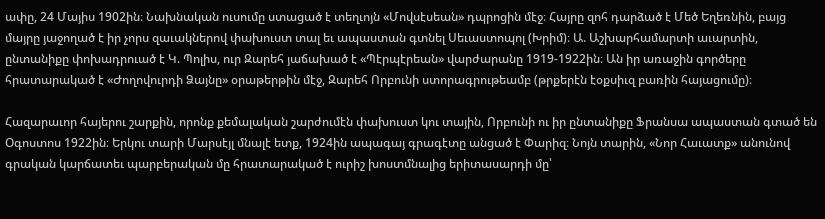ափը, 24 Մայիս 1902ին։ Նախնական ուսումը ստացած է տեղւոյն «Մովսէսեան» դպրոցին մէջ։ Հայրը զոհ դարձած է Մեծ Եղեռնին, բայց մայրը յաջողած է իր չորս զաւակներով փախուստ տալ եւ ապաստան գտնել Սեւաստոպոլ (Խրիմ)։ Ա. Աշխարհամարտի աւարտին, ընտանիքը փոխադրուած է Կ. Պոլիս, ուր Զարեհ յաճախած է «Պէրպէրեան» վարժարանը 1919-1922ին։ Ան իր առաջին գործերը հրատարակած է «Ժողովուրդի Ձայնը» օրաթերթին մէջ, Զարեհ Որբունի ստորագրութեամբ (թրքերէն էօքսիւզ բառին հայացումը)։

Հազարաւոր հայերու շարքին, որոնք քեմալական շարժումէն փախուստ կու տային, Որբունի ու իր ընտանիքը Ֆրանսա ապաստան գտած են Օգոստոս 1922ին։ Երկու տարի Մարսէյլ մնալէ ետք, 1924ին ապագայ գրագէտը անցած է Փարիզ։ Նոյն տարին, «Նոր Հաւատք» անունով գրական կարճատեւ պարբերական մը հրատարակած է ուրիշ խոստմնալից երիտասարդի մը՝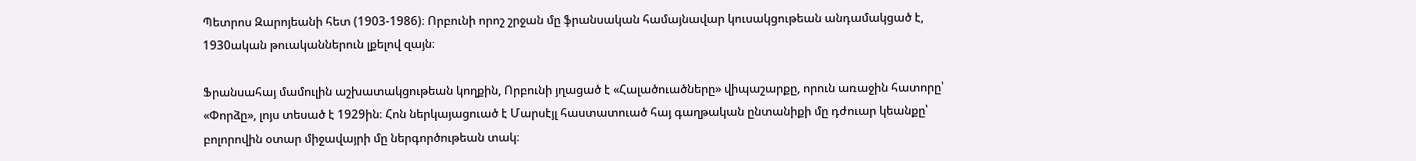Պետրոս Զարոյեանի հետ (1903-1986)։ Որբունի որոշ շրջան մը ֆրանսական համայնավար կուսակցութեան անդամակցած է, 1930ական թուականներուն լքելով զայն։

Ֆրանսահայ մամուլին աշխատակցութեան կողքին, Որբունի յղացած է «Հալածուածները» վիպաշարքը, որուն առաջին հատորը՝ «Փորձը», լոյս տեսած է 1929ին։ Հոն ներկայացուած է Մարսէյլ հաստատուած հայ գաղթական ընտանիքի մը դժուար կեանքը՝ բոլորովին օտար միջավայրի մը ներգործութեան տակ։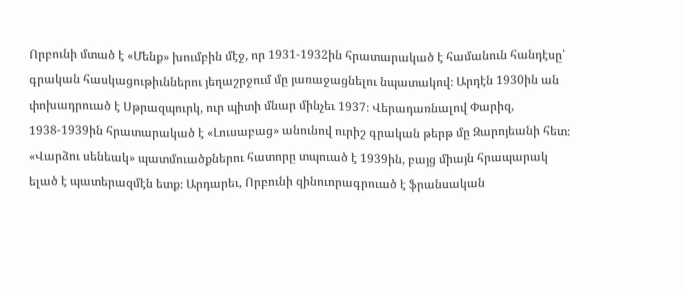Որբունի մտած է «Մենք» խումբին մէջ, որ 1931-1932ին հրատարակած է համանուն հանդէսը՝ գրական հասկացութիւններու յեղաշրջում մը յառաջացնելու նպատակով։ Արդէն 1930ին ան փոխադրուած է Սթրազպուրկ, ուր պիտի մնար մինչեւ 1937։ Վերադառնալով Փարիզ, 1938-1939ին հրատարակած է «Լուսաբաց» անունով ուրիշ գրական թերթ մը Զարոյեանի հետ։ «Վարձու սենեակ» պատմուածքներու հատորը տպուած է 1939ին, բայց միայն հրապարակ ելած է պատերազմէն ետք։ Արդարեւ, Որբունի զինուորագրուած է ֆրանսական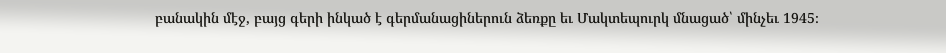բանակին մէջ, բայց գերի ինկած է գերմանացիներուն ձեռքը եւ Մակտեպուրկ մնացած՝ մինչեւ 1945։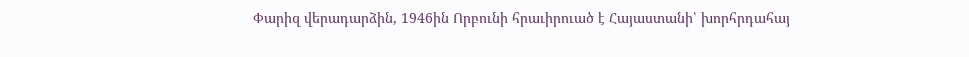Փարիզ վերադարձին, 1946ին Որբունի հրաւիրուած է Հայաստանի՝ խորհրդահայ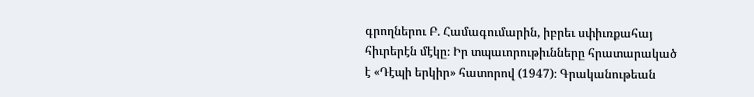գրողներու Բ. Համագումարին, իբրեւ սփիւռքահայ հիւրերէն մէկը։ Իր տպաւորութիւնները հրատարակած է «Դէպի երկիր» հատորով (1947)։ Գրականութեան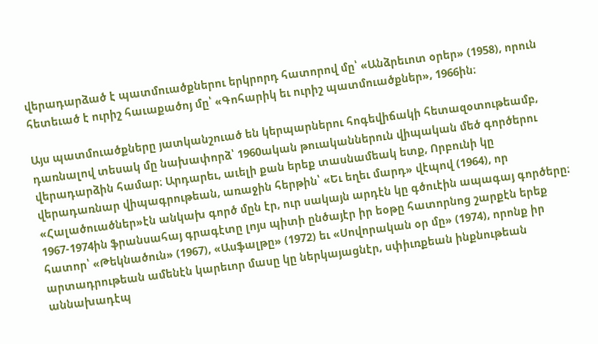վերադարձած է պատմուածքներու երկրորդ հատորով մը՝ «Անձրեւոտ օրեր» (1958), որուն հետեւած է ուրիշ հաւաքածոյ մը՝ «Գոհարիկ եւ ուրիշ պատմուածքներ», 1966ին։

Այս պատմուածքները յատկանշուած են կերպարներու հոգեվիճակի հետազօտութեամբ, դառնալով տեսակ մը նախափորձ՝ 1960ական թուականներուն վիպական մեծ գործերու վերադարձին համար։ Արդարեւ, աւելի քան երեք տասնամեակ ետք, Որբունի կը վերադառնար վիպագրութեան, առաջին հերթին՝ «Եւ եղեւ մարդ» վէպով (1964), որ «Հալածուածներ»էն անկախ գործ մըն էր, ուր սակայն արդէն կը գծուէին ապագայ գործերը։ 1967-1974ին ֆրանսահայ գրագէտը լոյս պիտի ընծայէր իր եօթը հատորնոց շարքէն երեք հատոր՝ «Թեկնածուն» (1967), «Ասֆալթը» (1972) եւ «Սովորական օր մը» (1974), որոնք իր արտադրութեան ամենէն կարեւոր մասը կը ներկայացնէր, սփիւռքեան ինքնութեան աննախադէպ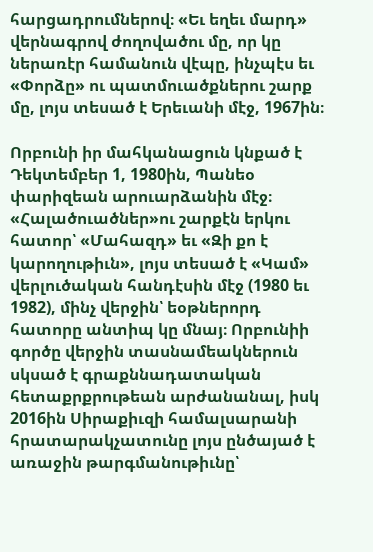հարցադրումներով։ «Եւ եղեւ մարդ» վերնագրով ժողովածու մը, որ կը ներառէր համանուն վէպը, ինչպէս եւ «Փորձը» ու պատմուածքներու շարք մը, լոյս տեսած է Երեւանի մէջ, 1967ին։

Որբունի իր մահկանացուն կնքած է Դեկտեմբեր 1, 1980ին, Պանեօ փարիզեան արուարձանին մէջ։ «Հալածուածներ»ու շարքէն երկու հատոր՝ «Մահազդ» եւ «Զի քո է կարողութիւն», լոյս տեսած է «Կամ» վերլուծական հանդէսին մէջ (1980 եւ 1982), մինչ վերջին՝ եօթներորդ հատորը անտիպ կը մնայ։ Որբունիի գործը վերջին տասնամեակներուն սկսած է գրաքննադատական հետաքրքրութեան արժանանալ, իսկ 2016ին Սիրաքիւզի համալսարանի հրատարակչատունը լոյս ընծայած է առաջին թարգմանութիւնը՝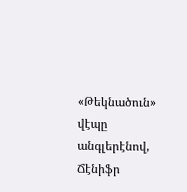«Թեկնածուն» վէպը անգլերէնով, Ճէնիֆր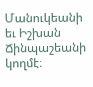Մանուկեանի եւ Իշխան Ճինպաշեանի կողմէ։